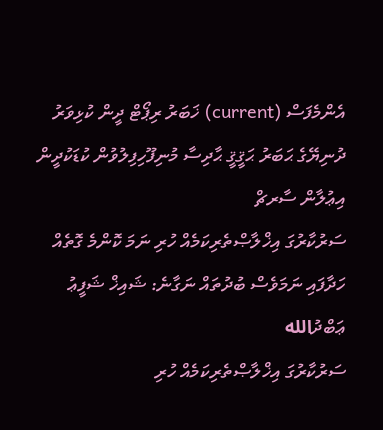އެންމެފަސް (current) ޚަބަރު ރިޕޯޓް ދީން ކުޅިވަރު ދުނިޔޭގެ ޙަބަރު ޙަޤީޤީ ޙާދިސާ މުނިފޫހިފިލުވުން ކުޑަކުދީން އިޢުލާން ސާރޗް
ސަރުކާރުގަ އިޚްލާޞްތެރިކަމެއް ހުރި ނަމަ ކޮންމެ ގޮތެއް ހަދާފައި ނަމަވެސް ބުދުތައް ނަގާނެ: ޝައިޚް ޝަފީޢު ޢަބްދުالله
ސަރުކާރުގަ އިޚްލާޞްތެރިކަމެއް ހުރި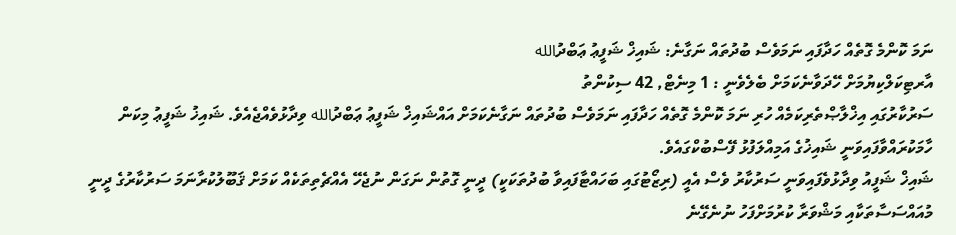ނަމަ ކޮންމެ ގޮތެއް ހަދާފައި ނަމަވެސް ބުދުތައް ނަގާނެ: ޝައިޚް ޝަފީޢު ޢަބްދުالله
އާރޓިކަލްކިޔުމަށް ހޭދަވާނެކަމަށް ބެލެވެނީ : 1 މިނެޓް, 42 ސިކުންތު
ސަރުކާރުގައި އިޚްލާޞްތެރިކަމެއް ހުރި ނަމަ ކޮންމެ ގޮތެއް ހަދާފައި ނަމަވެސް ބުދުތައް ނަގާނެކަމަށް އައްޝައިޚް ޝަފީޢު ޢަބްދުالله ވިދާޅުވެއްޖެއެވެ. ޝައިޚު ޝަފީޢު މިކަން ހާމަކުރައްވާފައިވަނީ ޝައިޚުގެ އަމިއްލަފުޅު ފޭސްބުކްގައެވެ.
ޝައިޚް ޝަފީއު ވިދާޅުވެފައިވަނީ ސަރުކާރު ވެސް އެއީ (ރިޒޯޓުގައި ބަހައްޓާފައިވާ ބުދުތަކަކީ) ދީނީ ގޮތުން ނަގަން ނުޖެހޭ އެއްޗެތިތަކެއް ކަމަށް ޤަބޫލުކުރާނަމަ ސަރުކާރުގެ ދީނީ މުއައްސަސާތަކާއި މަޝްވަރާ ކުރުމަށްފަހު ނުނެގޭނެ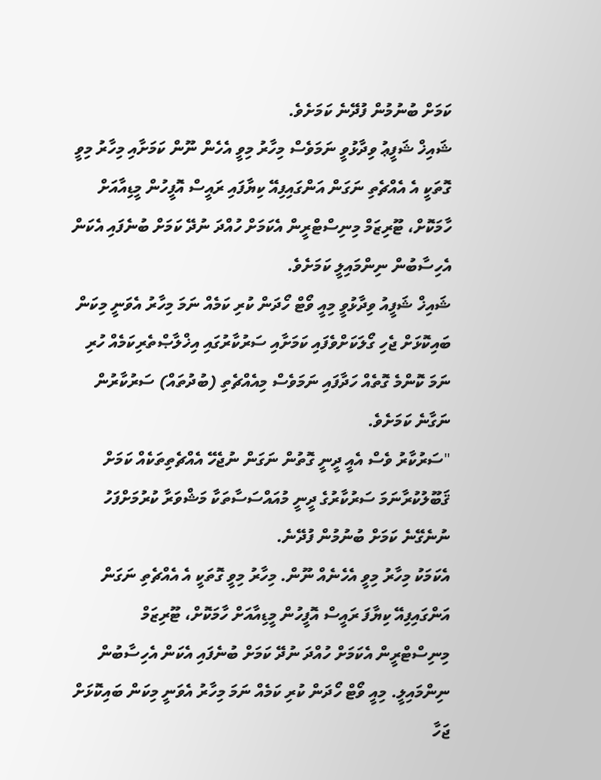ކަމަށް ބުނުމުން ފުދޭނެ ކަމަށެވެ.
ޝައިޚް ޝަފީޢު ވިދާޅުވީ ނަމަވެސް މިހާރު މިވީ އެހެން ނޫން ކަމަށާއި މިހާރު މިވީ ގޮތަކީ އެ އެއްޗެތި ނަގަން އަންގައިފިއޭ ކިޔާފައި ރައީސް އޮފީހުން މީޑިއާއަށް ހާމަކޮށް، ޓޫރިޒަމް މިނިސްޓްރީން އެކަމަށް ހުއްދަ ނުދޭ ކަމަށް ބުނެފައި އެކަން އެހިސާބުން ނިންމައިލީ ކަމަށެވެ.
ޝައިޚް ޝަފީއު ވިދާޅުވީ މިއީ ވޯޓް ހޯދަން ކުރި ކަމެއް ނަމަ މިހާރު އެވަނީ މިކަން ބައިކޮޅަށް ޖެހި ގޯލަކަށްވެފައި ކަމަށާއި ސަރުކާރުގައި އިޚްލާޞްތެރިކަމެއް ހުރި ނަމަ ކޮންމެ ގޮތެއް ހަދާފައި ނަމަވެސް މިއެއްޗެތި (ބުދުތައް) ސަރުކާރުން ނަގާނެ ކަމަށެވެ.
"ސަރުކާރު ވެސް އެއީ ދީނީ ގޮތުން ނަގަން ނުޖެހޭ އެއްޗެތިތަކެއް ކަމަށް ޤަބޫލުކުރާނަމަ ސަރުކާރުގެ ދީނީ މުއައްސަސާތަކާ މަޝްވަރާ ކުރުމަށްފަހު ނުނެގޭނެ ކަމަށް ބުނުމުން ފުދޭނެ.
އެކަމަކު މިހާރު މިވީ އެހެނެއް ނޫން. މިހާރު މިވީ ގޮތަކީ އެ އެއްޗެތި ނަގަން އަންގައިފިއޭ ކިޔާފަ ރައީސް އޮފީހުން މީޑިއާއަށް ހާމަކޮށް، ޓޫރިޒަމް މިނިސްޓްރީން އެކަމަށް ހުއްދަ ނުދޭ ކަމަށް ބުނެފައި އެކަން އެހިސާބުން ނިންމައިލީ. މިއީ ވޯޓް ހޯދަން ކުރި ކަމެއް ނަމަ މިހާރު އެވަނީ މިކަން ބައިކޮޅަށް ޖަހާ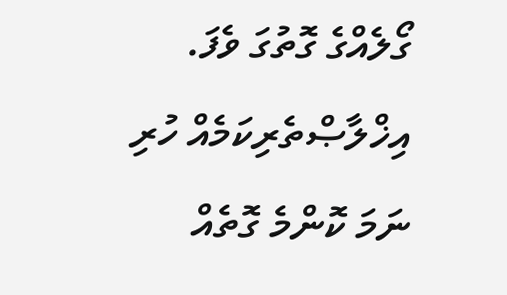ގޯލެއްގެ ގޮތުގަ ވެފަ. އިޚްލާޞްތެރިކަމެއް ހުރި ނަމަ ކޮންމެ ގޮތެއް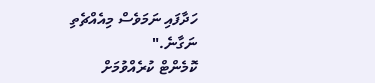ހަދާފައި ނަމަވެސް މިއެއްޗެތި ނަގާނެ."
ކޮމެންޓް ކުރެއްވުމަށް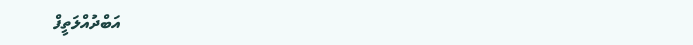އަބްދުއްލަތީފް